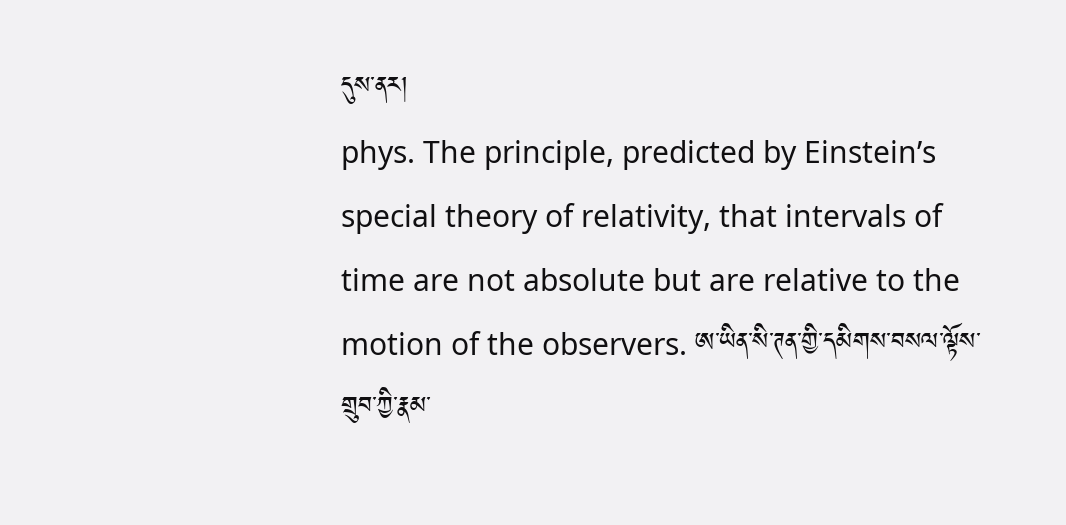དུས་ནར།
phys. The principle, predicted by Einstein’s special theory of relativity, that intervals of time are not absolute but are relative to the motion of the observers. ཨ་ཡིན་སི་ཊན་གྱི་དམིགས་བསལ་ལྟོས་གྲུབ་ཀྱི་རྣམ་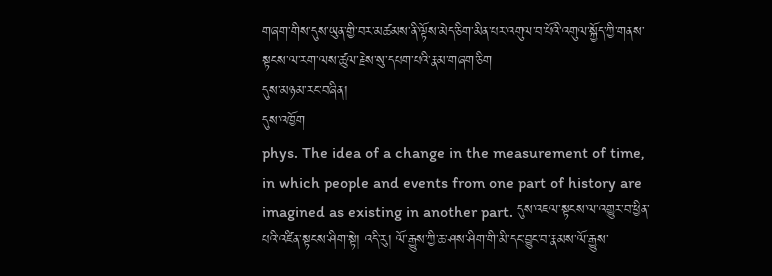གཞག་གིས་དུས་ཡུན་གྱི་བར་མཚམས་ནི་ལྟོས་མེད་ཅིག་མིན་པར་འགུལ་བ་པོའི་འགུལ་སྐྱོད་ཀྱི་གནས་སྟངས་ལ་རག་ལས་ཚུལ་རྗེས་སུ་དཔག་པའི་རྣམ་གཞག་ཅིག
དུས་མཉམ་རང་བཞིན།
དུས་འཁྱོག
phys. The idea of a change in the measurement of time, in which people and events from one part of history are imagined as existing in another part. དུས་འཇལ་སྟངས་ལ་འགྱུར་བ་ཕྱིན་པའི་འཛིན་སྟངས་ཤིག་སྟེ། འདི་རུ། ལོ་རྒྱུས་ཀྱི་ཆ་ཤས་ཤིག་གི་མི་དང་བྱུང་བ་རྣམས་ལོ་རྒྱུས་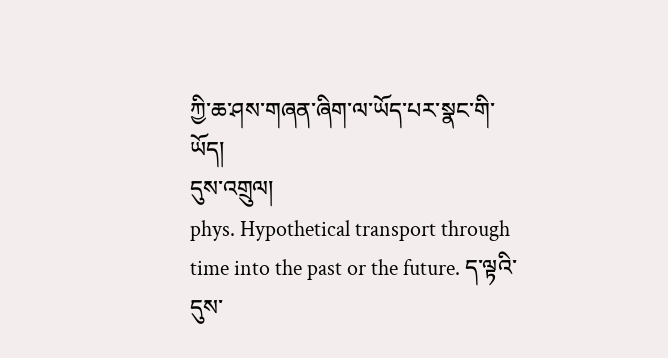ཀྱི་ཆ་ཤས་གཞན་ཞིག་ལ་ཡོད་པར་སྣང་གི་ཡོད།
དུས་འགྲུལ།
phys. Hypothetical transport through time into the past or the future. ད་ལྟའི་དུས་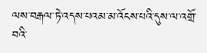ལས་བརྒལ་ཏེ་འདས་པའམ་མ་འོངས་པའི་དུས་ལ་འགྲོ་བའི་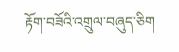རྟོག་བཟོའི་འགྲུལ་བཞུད་ཅིག